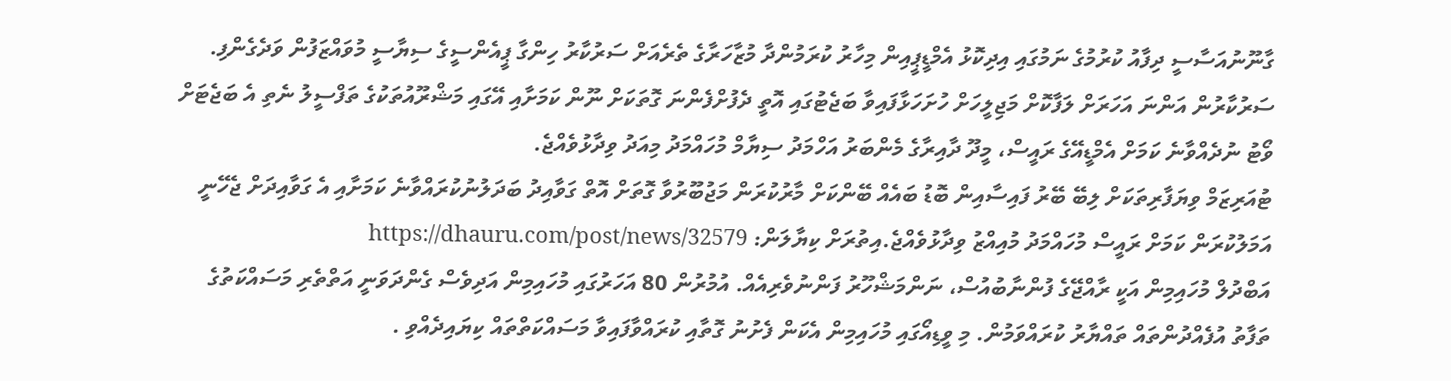ގާނޫނުއަސާސީ ދިފާއު ކުރުމުގެ ނަމުގައި އިދިކޮޅު އެމްޑީޕީއިން މިހާރު ކުރަމުންދާ މުޒާހަރާގެ ތެރެއަށް ސަރުކާރު ހިންގާ ޕީއެންސީގެ ސިޔާސީ މުވައްޒަފުން ވަދެގެންފި.
ސަރުކާރުން އަންނަ އަހަރަށް ލަފާކޮށް މަޖިލީހަށް ހުށަހަޅާފައިވާ ބަޖެޓުގައި އޮތީ ދެފުށްފެންނަ ގޮތަކަށް ނޫން ކަމަށާއި އޭގައި މަޝްރޫއުތަކުގެ ތަފްސީލު ނެތި އެ ބަޖެޓަށް ވޯޓު ނުދެއްވާނެ ކަމަށް އެމްޑީއޭގެ ރައީސް، މީދޫ ދާއިރާގެ މެންބަރު އަހްމަދު ސިޔާމް މުހައްމަދު މިއަދު ވިދާޅުވެއްޖެ.
ޓުއަރިޒަމް ވިޔަފާރިތަކަށް ލިބޭ ބޭރު ފައިސާއިން ބޮޑު ބައެއް ބޭންކަށް މާރުކުރަން މަޖުބޫރުވާ ގޮތަށް އޮތް ގަވާއިދު ބަދަލުނުކުރައްވާނެ ކަމަށާއި އެ ގަވާއިދަށް ޖެހޭނީ އަމަލުކުރަން ކަމަށް ރައީސް މުހައްމަދު މުއިއްޒު ވިދާޅުވެއްޖެ.އިތުރަށް ކިޔާލަން: https://dhauru.com/post/news/32579
އަބްދުލް މުހައިމިން އަކީ ރާއްޖޭގެ ފުންނާބުއުސް، ނަންމަޝްހޫރު ފަންނުވެރިއެއް. އުމުރުން 80 އަހަރުގައި މުހައިމިން އަދިވެސް ގެންދަވަނީ އަތްތެރި މަސައްކަތުގެ ތަފާތު އުފެއްދުންތައް ތައްޔާރު ކުރައްވަމުން. މި ވީޑިއޯގައި މުހައިމިން އެކަން ފެށުނު ގޮތާއި ކުރައްވާފައިވާ މަސައްކަތްތައް ކިޔައިދެއްވި .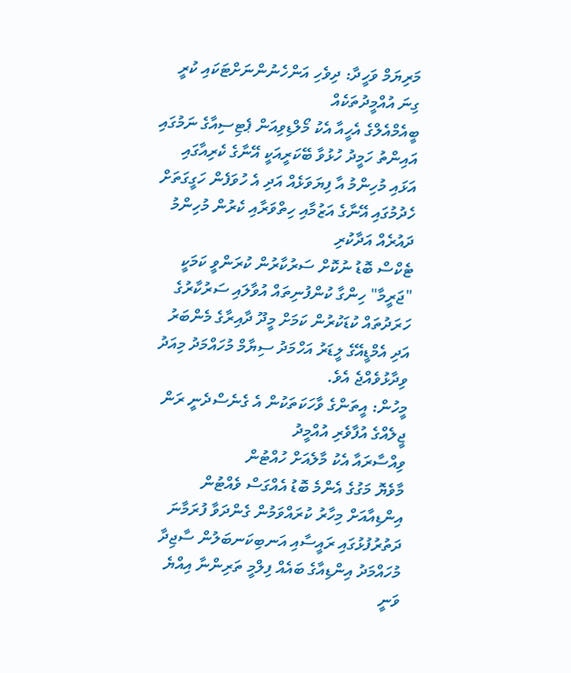މަރިޔަމް ވަހީދާ: ދިވެހި އަންހެނުންނަށްޓަކައި ކުރީ ގިނަ އުއްމީދުތަކެއް
ބީއެމްއެލްގެ އެހީއާ އެކު މޯލްޑިވިއަން ޕެޓިސިއާގެ ނަމުގައި އައިންތު ހަމީދު ހުޅުވާ ބޭކަރީއަކީ އޭނާގެ ކެރިއާގައި އަޅައި މުހިންމު އާ ފިޔަވަޅެއް އަދި އެ ހުވަފެން ހަގީގަތަށް ހެދުމުގައި އޭނާގެ އަޒުމާއި ހިތްވަރާއި ކެރުން މުހިންމު ދައުރެއް އަދާކުރި
ޓެކްސް ބޮޑު ނުކޮށް ސަރުކާރުން ކުރަންވީ ކަމަކީ "ޖަރީމާ" ހިންގާ ކުންފުނިތައް އުވާލައި ސަރުކާރުގެ ހަރަދުތައް ކުޑަކުރުން ކަމަށް މީދޫ ދާއިރާގެ މެންބަރު އަދި އެމްޑީއޭގެ ލީޑަރު އަހްމަދު ސިޔާމް މުހައްމަދު މިއަދު ވިދާޅުވެއްޖެ އެވެ.
މީހުން: އީތަންގެ ވާހަކަތަކުން އެ ގެނެސްދެނީ ރަން ޖީލެއްގެ އުފާވެރި އުއްމީދު
ވިއްސާރައާ އެކު މާލެއަށް ހުއްޓުން
މާވެޔޮ މަގުގެ އެންމެ ބޮޑު އެއްގަސް ވެއްޓުން
އިންޑިއާއަށް މިހާރު ކުރައްވަމުން ގެންދަވާ ފުރަމާނަ ދަތުރުފުޅުގައި ރައީސާއި އަނބިކަނބަލުން ސާޖިދާ މުހައްމަދު އިންޑިއާގެ ބައެއް ފިލްމީ ތަރިންނާ އިއްޔެ ވަނީ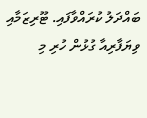ބައްދަލު ކުރައްވާފައި. ޓޫރިޒަމާއި ވިޔަފާރިއާ ގުޅުން ހުރި މި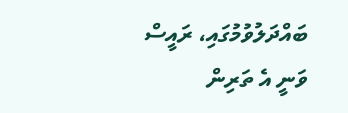ބައްދަލުވުމުގައި، ރައީސް ވަނީ އެ ތަރިން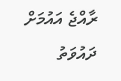ރާއްޖެ އައުމަށް ދައުވަތު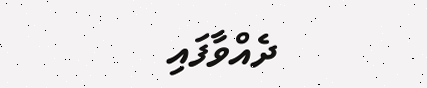ދެއްވާފައި